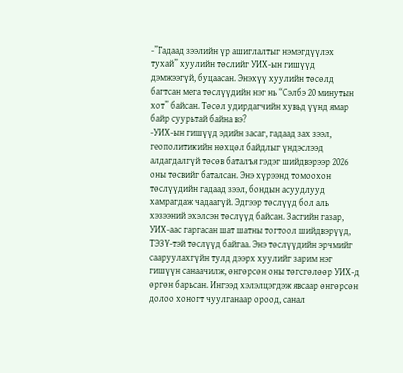-”Гадаад зээлийн үр ашиглалтыг нэмэгдүүлэх тухай” хуулийн төслийг УИХ-ын гишүүд дэмжээгүй, буцаасан. Энэхүү хуулийн төсөлд багтсан мега төслүүдийн нэг нь “Сэлбэ 20 минутын хот” байсан. Төсөл удирдагчийн хувьд үүнд ямар байр суурьтай байна вэ?
-УИХ-ын гишүүд эдийн засаг, гадаад зах зээл, геополитикийн нөхцөл байдлыг үндэслээд алдагдалгүй төсөв баталъя гэдэг шийдвэрээр 2026 оны төсвийг баталсан. Энэ хүрээнд томоохон төслүүдийн гадаад зээл, бондын асуудлууд хамрагдаж чадаагүй. Эдгээр төслүүд бол аль хэзээний эхэлсэн төслүүд байсан. Засгийн газар, УИХ-аас гаргасан шат шатны тогтоол шийдвэрүүд, ТЭЗҮ-тэй төслүүд байгаа. Энэ төслүүдийн эрчмийг сааруулахгүйн тулд дээрх хуулийг зарим нэг гишүүн санаачилж, өнгөрсөн оны төгсгөлөөр УИХ-д өргөн барьсан. Ингээд хэлэлцэгдэж явсаар өнгөрсөн долоо хоногт чуулганаар ороод, санал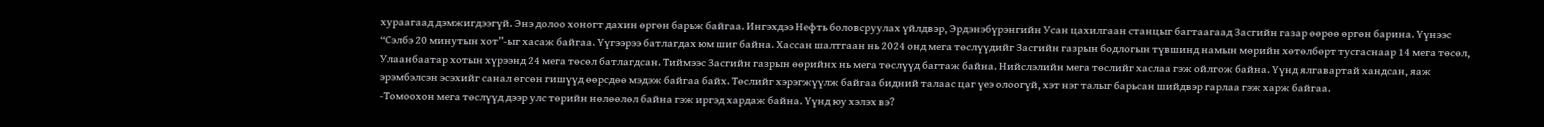хураагаад дэмжигдээгүй. Энэ долоо хоногт дахин өргөн барьж байгаа. Ингэхдээ Нефть боловсруулах үйлдвэр, Эрдэнэбүрэнгийн Усан цахилгаан станцыг багтаагаад Засгийн газар өөрөө өргөн барина. Үүнээс “Сэлбэ 20 минутын хот”-ыг хасаж байгаа. Үүгээрээ батлагдах юм шиг байна. Хассан шалтгаан нь 2024 онд мега төслүүдийг Засгийн газрын бодлогын түвшинд намын мөрийн хөтөлбөрт тусгаснаар 14 мега төсөл, Улаанбаатар хотын хүрээнд 24 мега төсөл батлагдсан. Тиймээс Засгийн газрын өөрийнх нь мега төслүүд багтаж байна. Нийслэлийн мега төслийг хаслаа гэж ойлгож байна. Үүнд ялгавартай хандсан, яаж эрэмбэлсэн эсэхийг санал өгсөн гишүүд өөрсдөө мэдэж байгаа байх. Төслийг хэрэгжүүлж байгаа бидний талаас цаг үеэ олоогүй, хэт нэг талыг барьсан шийдвэр гарлаа гэж харж байгаа.
-Томоохон мега төслүүд дээр улс төрийн нөлөөлөл байна гэж иргэд хардаж байна. Үүнд юу хэлэх вэ?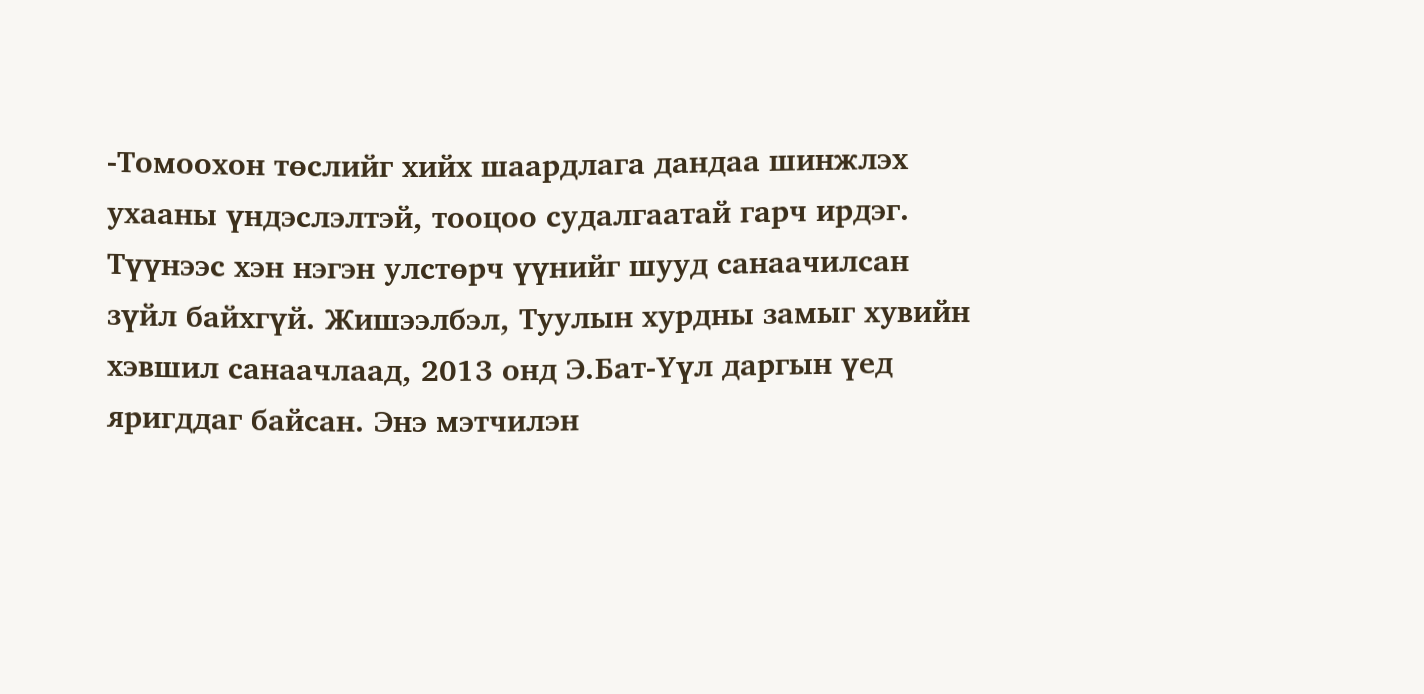-Томоохон төслийг хийх шаардлага дандаа шинжлэх ухааны үндэслэлтэй, тооцоо судалгаатай гарч ирдэг. Түүнээс хэн нэгэн улстөрч үүнийг шууд санаачилсан зүйл байхгүй. Жишээлбэл, Туулын хурдны замыг хувийн хэвшил санаачлаад, 2013 онд Э.Бат-Үүл даргын үед яригддаг байсан. Энэ мэтчилэн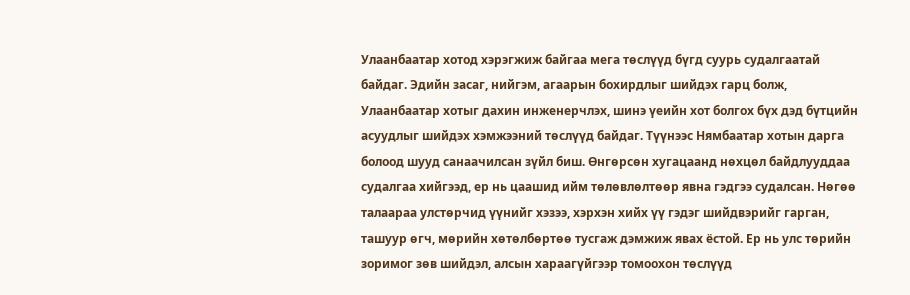Улаанбаатар хотод хэрэгжиж байгаа мега төслүүд бүгд суурь судалгаатай байдаг. Эдийн засаг, нийгэм, агаарын бохирдлыг шийдэх гарц болж, Улаанбаатар хотыг дахин инженерчлэх, шинэ үеийн хот болгох бүх дэд бүтцийн асуудлыг шийдэх хэмжээний төслүүд байдаг. Түүнээс Нямбаатар хотын дарга болоод шууд санаачилсан зүйл биш. Өнгөрсөн хугацаанд нөхцөл байдлууддаа судалгаа хийгээд, ер нь цаашид ийм төлөвлөлтөөр явна гэдгээ судалсан. Нөгөө талаараа улстөрчид үүнийг хэзээ, хэрхэн хийх үү гэдэг шийдвэрийг гарган, ташуур өгч, мөрийн хөтөлбөртөө тусгаж дэмжиж явах ёстой. Ер нь улс төрийн зоримог зөв шийдэл, алсын хараагүйгээр томоохон төслүүд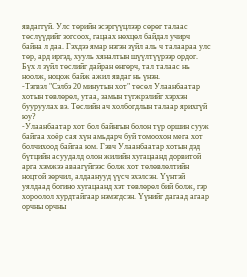явдаггүй. Улс төрийн эсэргүүцлээр сөрөг талаас төслүүдийг зогсоох, гацаах нөхцөл байдал учирч байна л даа. Гэхдээ ямар нэгэн зүйл аль ч талаараа улс төр, ард иргэд, хууль хяналтын шүүлтүүрээр ордог. Бүх л зүйл төслийг дайран өнгөрч, тал талаас нь ноолж, ноцож байж ажил явдаг нь үнэн.
-Тэгвэл "Сэлбэ 20 минутын хот" төсөл Улаанбаатар хотын төвлөрөл, утаа, замын түгжрэлийг хэрхэн бууруулах вэ. Төслийн ач холбогдлын талаар ярихгүй юу?
-Улаанбаатар хот бол байнгын болон түр оршин сууж байгаа хоёр сая хүн амьдарч буй томоохон мега хот болчихоод байгаа юм. Гэвч Улаанбаатар хотын дэд бүтцийн асуудалд олон жилийн хугацаанд дорвитой арга хэмжээ аваагүйгээс болж хот төлөвлөлтийн ноцтой зөрчил, алдаанууд үүсч эхэлсэн. Үүнтэй уялдаад богино хугацаанд хэт төвлөрөл бий болж, гэр хороолол хурдтайгаар нэмэгдсэн. Үүнийг дагаад агаар орчны орчны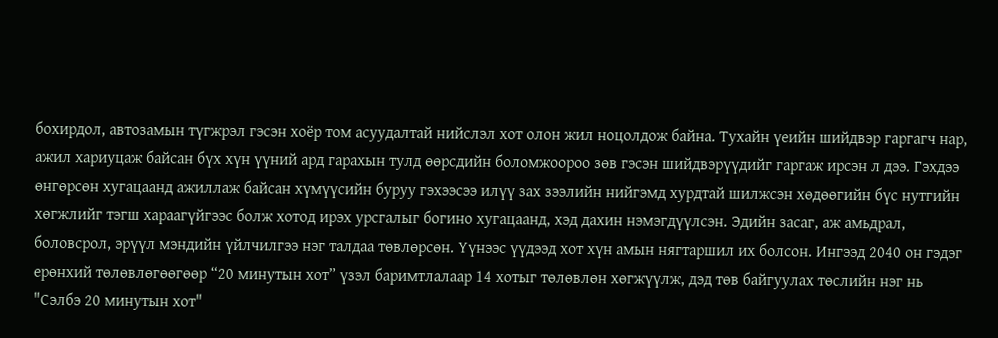бохирдол, автозамын түгжрэл гэсэн хоёр том асуудалтай нийслэл хот олон жил ноцолдож байна. Тухайн үеийн шийдвэр гаргагч нар, ажил хариуцаж байсан бүх хүн үүний ард гарахын тулд өөрсдийн боломжоороо зөв гэсэн шийдвэрүүдийг гаргаж ирсэн л дээ. Гэхдээ өнгөрсөн хугацаанд ажиллаж байсан хүмүүсийн буруу гэхээсээ илүү зах зээлийн нийгэмд хурдтай шилжсэн хөдөөгийн бүс нутгийн хөгжлийг тэгш хараагүйгээс болж хотод ирэх урсгалыг богино хугацаанд, хэд дахин нэмэгдүүлсэн. Эдийн засаг, аж амьдрал, боловсрол, эрүүл мэндийн үйлчилгээ нэг талдаа төвлөрсөн. Үүнээс үүдээд хот хүн амын нягтаршил их болсон. Ингээд 2040 он гэдэг ерөнхий төлөвлөгөөгөөр “20 минутын хот” үзэл баримтлалаар 14 хотыг төлөвлөн хөгжүүлж, дэд төв байгуулах төслийн нэг нь "Сэлбэ 20 минутын хот"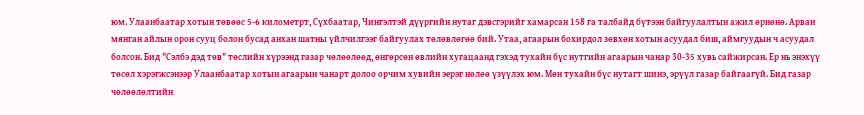юм. Улаанбаатар хотын төвөөс 5-6 километрт, Сүхбаатар, Чингэлтэй дүүргийн нутаг дэвсгэрийг хамарсан 158 га талбайд бүтээн байгуулалтын ажил өрнөнө. Арван мянган айлын орон сууц болон бусад анхан шатны үйлчилгээг байгуулах төлөвлөгөө бий. Утаа, агаарын бохирдол зөвхөн хотын асуудал биш, аймгуудын ч асуудал болсон. Бид "Сэлбэ дэд төв" төслийн хүрээнд газар чөлөөлөөд, өнгөрсөн өвлийн хугацаанд гэхэд тухайн бүс нутгийн агаарын чанар 30-35 хувь сайжирсан. Ер нь энэхүү төсөл хэрэгжсэнээр Улаанбаатар хотын агаарын чанарт долоо орчим хувийн эерэг нөлөө үзүүлэх юм. Мөн тухайн бүс нутагт шинэ, эрүүл газар байгаагүй. Бид газар чөлөөлөлтийн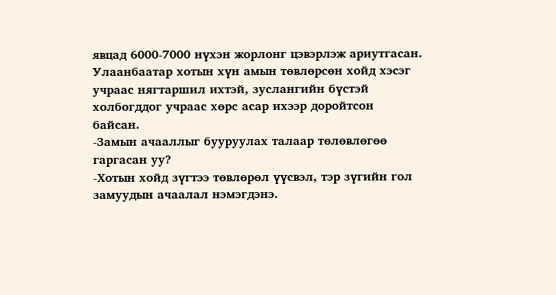явцад 6000-7000 нүхэн жорлонг цэвэрлэж ариутгасан. Улаанбаатар хотын хүн амын төвлөрсөн хойд хэсэг учраас нягтаршил ихтэй, зуслангийн бүстэй холбогддог учраас хөрс асар ихээр доройтсон байсан.
-Замын ачааллыг бууруулах талаар төлөвлөгөө гаргасан уу?
-Хотын хойд зүгтээ төвлөрөл үүсвэл, тэр зүгийн гол замуудын ачаалал нэмэгдэнэ.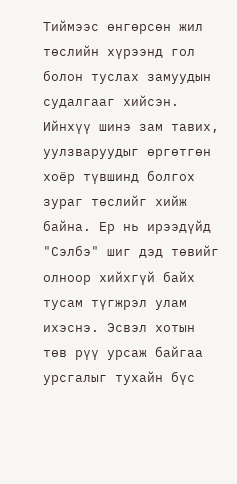Тиймээс өнгөрсөн жил төслийн хүрээнд гол болон туслах замуудын судалгааг хийсэн. Ийнхүү шинэ зам тавих, уулзваруудыг өргөтгөн хоёр түвшинд болгох зураг төслийг хийж байна. Ер нь ирээдүйд "Сэлбэ" шиг дэд төвийг олноор хийхгүй байх тусам түгжрэл улам ихэснэ. Эсвэл хотын төв рүү урсаж байгаа урсгалыг тухайн бүс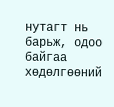нутагт нь барьж, одоо байгаа хөдөлгөөний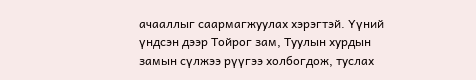ачааллыг саармагжуулах хэрэгтэй. Үүний үндсэн дээр Тойрог зам, Туулын хурдын замын сүлжээ рүүгээ холбогдож, туслах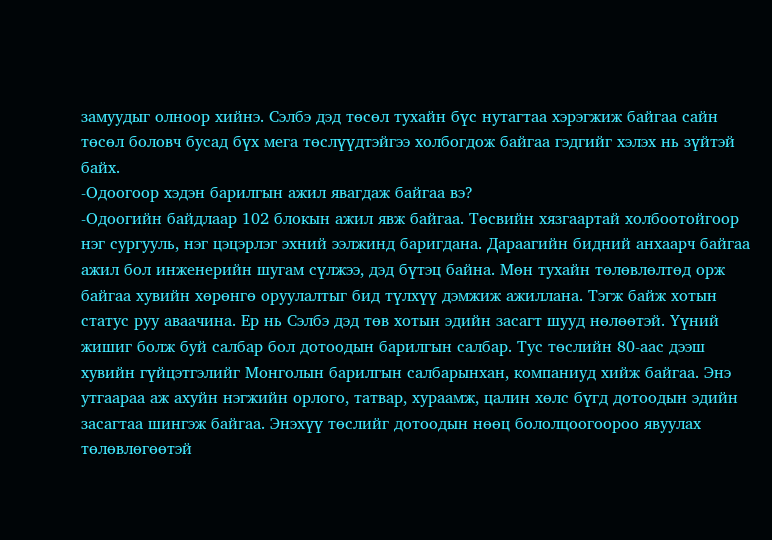замуудыг олноор хийнэ. Сэлбэ дэд төсөл тухайн бүс нутагтаа хэрэгжиж байгаа сайн төсөл боловч бусад бүх мега төслүүдтэйгээ холбогдож байгаа гэдгийг хэлэх нь зүйтэй байх.
-Одоогоор хэдэн барилгын ажил явагдаж байгаа вэ?
-Одоогийн байдлаар 102 блокын ажил явж байгаа. Төсвийн хязгаартай холбоотойгоор нэг сургууль, нэг цэцэрлэг эхний ээлжинд баригдана. Дараагийн бидний анхаарч байгаа ажил бол инженерийн шугам сүлжээ, дэд бүтэц байна. Мөн тухайн төлөвлөлтөд орж байгаа хувийн хөрөнгө оруулалтыг бид түлхүү дэмжиж ажиллана. Тэгж байж хотын статус руу аваачина. Ер нь Сэлбэ дэд төв хотын эдийн засагт шууд нөлөөтэй. Үүний жишиг болж буй салбар бол дотоодын барилгын салбар. Тус төслийн 80-аас дээш хувийн гүйцэтгэлийг Монголын барилгын салбарынхан, компаниуд хийж байгаа. Энэ утгаараа аж ахуйн нэгжийн орлого, татвар, хураамж, цалин хөлс бүгд дотоодын эдийн засагтаа шингэж байгаа. Энэхүү төслийг дотоодын нөөц бололцоогоороо явуулах төлөвлөгөөтэй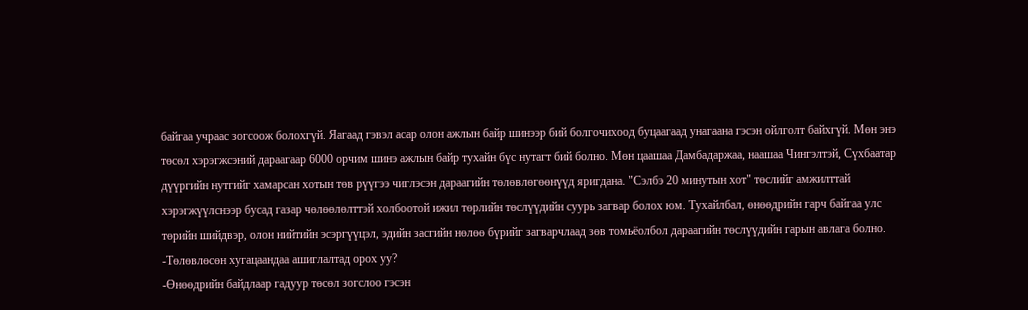байгаа учраас зогсоож болохгүй. Яагаад гэвэл асар олон ажлын байр шинээр бий болгочихоод буцаагаад унагаана гэсэн ойлголт байхгүй. Мөн энэ төсөл хэрэгжсэний дараагаар 6000 орчим шинэ ажлын байр тухайн бүс нутагт бий болно. Мөн цаашаа Дамбадаржаа, наашаа Чингэлтэй, Сүхбаатар дүүргийн нутгийг хамарсан хотын төв рүүгээ чиглэсэн дараагийн төлөвлөгөөнүүд яригдана. "Сэлбэ 20 минутын хот" төслийг амжилттай хэрэгжүүлснээр бусад газар чөлөөлөлттэй холбоотой ижил төрлийн төслүүдийн суурь загвар болох юм. Тухайлбал, өнөөдрийн гарч байгаа улс төрийн шийдвэр, олон нийтийн эсэргүүцэл, эдийн засгийн нөлөө бүрийг загварчлаад зөв томьёолбол дараагийн төслүүдийн гарын авлага болно.
-Төлөвлөсөн хугацаандаа ашиглалтад орох уу?
-Өнөөдрийн байдлаар гадуур төсөл зогслоо гэсэн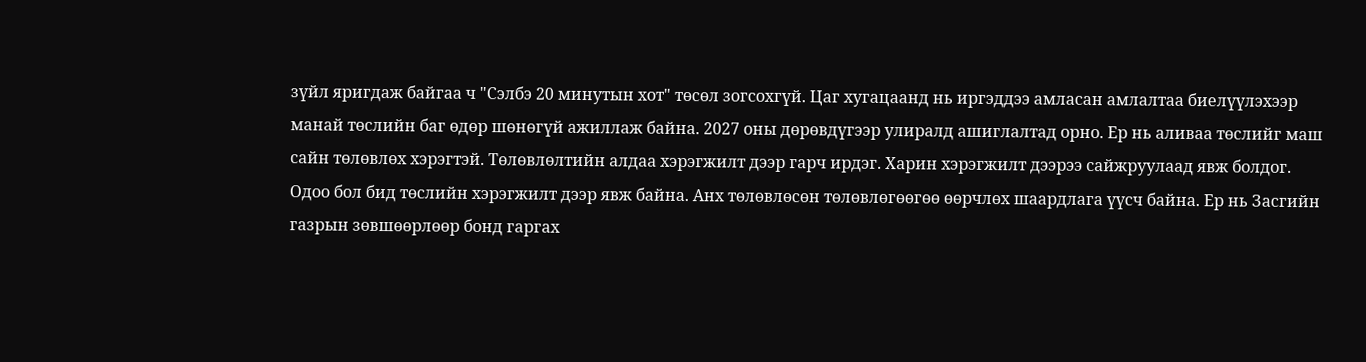зүйл яригдаж байгаа ч "Сэлбэ 20 минутын хот" төсөл зогсохгүй. Цаг хугацаанд нь иргэддээ амласан амлалтаа биелүүлэхээр манай төслийн баг өдөр шөнөгүй ажиллаж байна. 2027 оны дөрөвдүгээр улиралд ашиглалтад орно. Ер нь аливаа төслийг маш сайн төлөвлөх хэрэгтэй. Төлөвлөлтийн алдаа хэрэгжилт дээр гарч ирдэг. Харин хэрэгжилт дээрээ сайжруулаад явж болдог. Одоо бол бид төслийн хэрэгжилт дээр явж байна. Анх төлөвлөсөн төлөвлөгөөгөө өөрчлөх шаардлага үүсч байна. Ер нь Засгийн газрын зөвшөөрлөөр бонд гаргах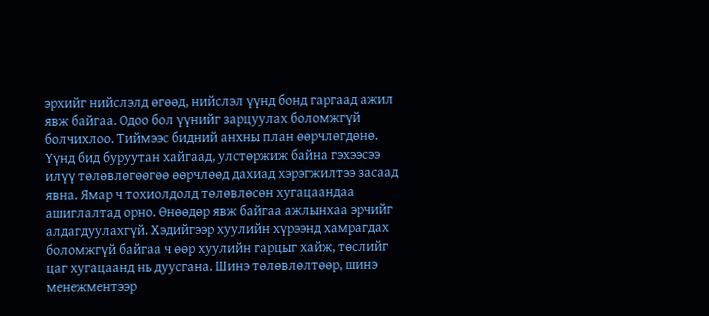эрхийг нийслэлд өгөөд, нийслэл үүнд бонд гаргаад ажил явж байгаа. Одоо бол үүнийг зарцуулах боломжгүй болчихлоо. Тиймээс бидний анхны план өөрчлөгдөнө. Үүнд бид буруутан хайгаад, улстөржиж байна гэхээсээ илүү төлөвлөгөөгөө өөрчлөөд дахиад хэрэгжилтээ засаад явна. Ямар ч тохиолдолд төлөвлөсөн хугацаандаа ашиглалтад орно. Өнөөдөр явж байгаа ажлынхаа эрчийг алдагдуулахгүй. Хэдийгээр хуулийн хүрээнд хамрагдах боломжгүй байгаа ч өөр хуулийн гарцыг хайж, төслийг цаг хугацаанд нь дуусгана. Шинэ төлөвлөлтөөр, шинэ менежментээр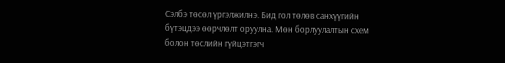Сэлбэ төсөл үргэлжилнэ. Бид гол төлөв санхүүгийн бүтэцдээ өөрчлөлт оруулна. Мөн борлуулалтын схем болон төслийн гүйцэтгэгч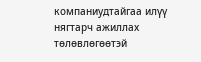компаниудтайгаа илүү нягтарч ажиллах төлөвлөгөөтэй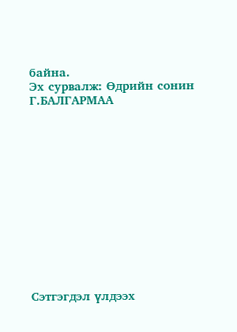байна.
Эх сурвалж: Өдрийн сонин Г.БАЛГАРМАА













Сэтгэгдэл үлдээх